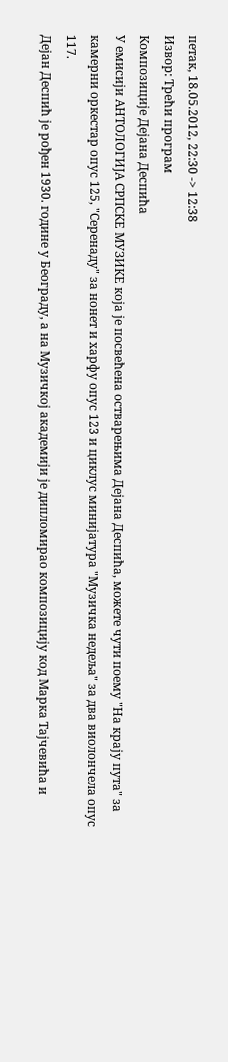петак, 18.05.2012, 22:30 -> 12:38
Извор: Трећи програм
Композиције Дејана Деспића
У емисији АНТОЛОГИЈА СРПСКЕ МУЗИКЕ која је посвећена остварењима Дејана Деспића, можете чути поему "На крају пута" за камерни оркестар опус 125, "Серенаду" за нонет и харфу опус 123 и циклус минијатура "Музичка недеља" за два виолончела опус 117.
Дејан Деспић је рођен 1930. године у Београду, а на Музичкој академији је дипломирао композицију код Марка Тајчевића и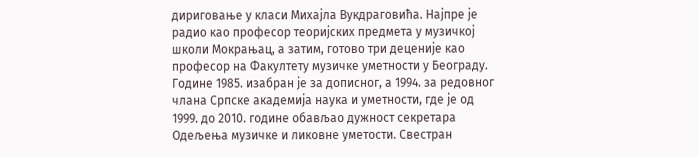дириговање у класи Михајла Вукдраговића. Најпре је радио као професор теоријских предмета у музичкој школи Мокрањац, а затим, готово три деценије као професор на Факултету музичке уметности у Београду. Године 1985. изабран је за дописног, а 1994. за редовног члана Српске академија наука и уметности, где је од 1999. до 2010. године обављао дужност секретара Одељења музичке и ликовне уметости. Свестран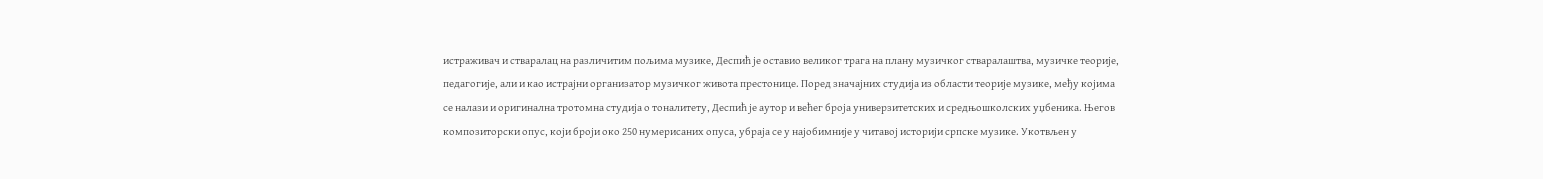истраживач и стваралац на различитим пољима музике, Деспић је оставио великог трага на плану музичког стваралаштва, музичке теорије, педагогије, али и као истрајни организатор музичког живота престонице. Поред значајних студија из области теорије музике, међу којима се налази и оригинална тротомна студија о тоналитету, Деспић је аутор и већег броја универзитетских и средњошколских уџбеника. Његов композиторски опус, који броји око 250 нумерисаних опуса, убраја се у најобимније у читавој историји српске музике. Укотвљен у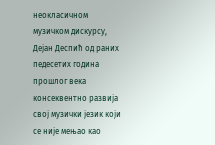неокласичном музичком дискурсу, Дејан Деспић од раних педесетих година прошлог века консеквентно развија свој музички језик који се није мењао као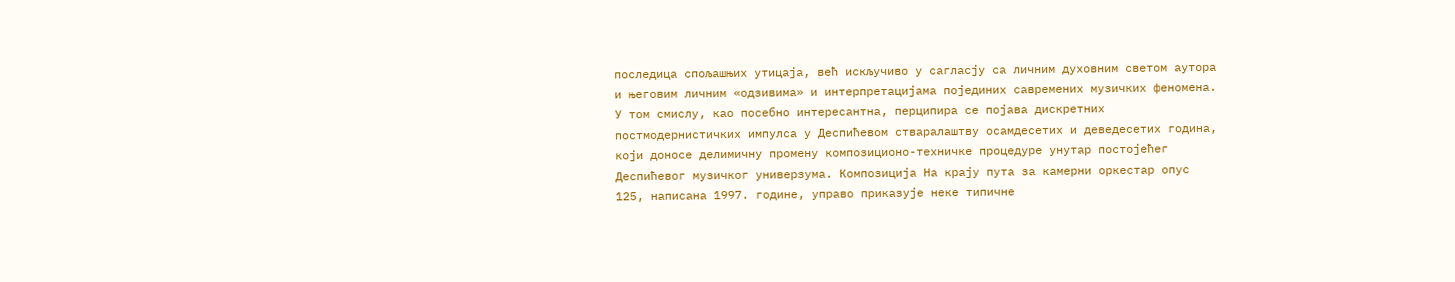последица спољашњих утицаја, већ искључиво у сагласју са личним духовним светом аутора и његовим личним «одзивима» и интерпретацијама појединих савремених музичких феномена. У том смислу, као посебно интересантна, перципира се појава дискретних постмодернистичких импулса у Деспићевом стваралаштву осамдесетих и деведесетих година, који доносе делимичну промену композиционо-техничке процедуре унутар постојећег Деспићевог музичког универзума. Композиција На крају пута за камерни оркестар опус 125, написана 1997. године, управо приказује неке типичне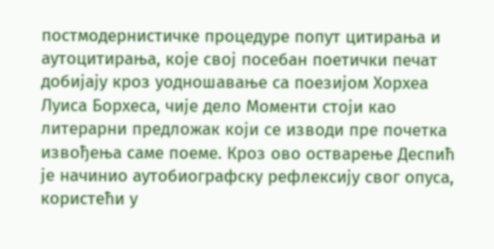постмодернистичке процедуре попут цитирања и аутоцитирања, које свој посебан поетички печат добијају кроз уодношавање са поезијом Хорхеа Луиса Борхеса, чије дело Моменти стоји као литерарни предложак који се изводи пре почетка извођења саме поеме. Кроз ово остварење Деспић је начинио аутобиографску рефлексију свог опуса, користећи у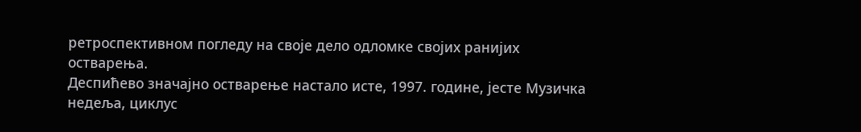ретроспективном погледу на своје дело одломке својих ранијих остварења.
Деспићево значајно остварење настало исте, 1997. године, јесте Музичка недеља, циклус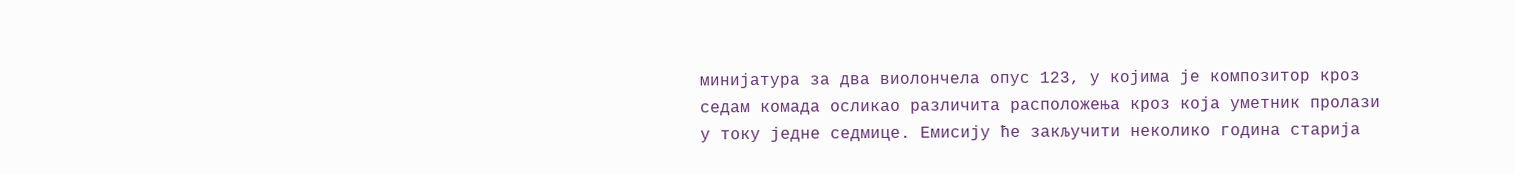минијатура за два виолончела опус 123, у којима је композитор кроз седам комада осликао различита расположења кроз која уметник пролази у току једне седмице. Емисију ће закључити неколико година старија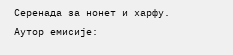Серенада за нонет и харфу.
Аутор емисије: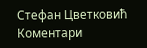Стефан Цветковић
Коментари